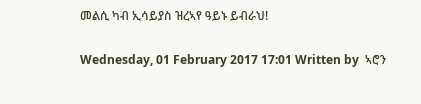መልሲ ካብ ኢሳይያስ ዝረኣየ ዓይኑ ይብራህ!

Wednesday, 01 February 2017 17:01 Written by  ኣሮን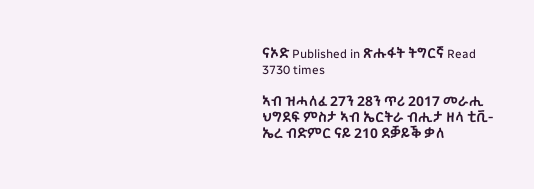ናኦድ Published in ጽሑፋት ትግርኛ Read 3730 times

ኣብ ዝሓለፈ 27ን 28ን ጥሪ 2017 መራሒ ህግደፍ ምስታ ኣብ ኤርትራ ብሒታ ዘላ ቲቪ-ኤረ ብድምር ናይ 210 ደቓይቕ ቃለ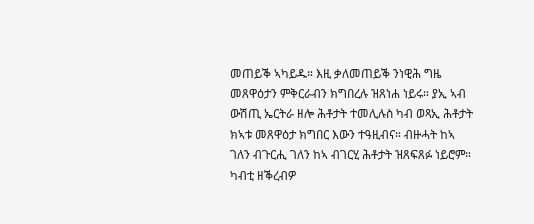መጠይቕ ኣካይዱ። እዚ ቃለመጠይቕ ንነዊሕ ግዜ መጸዋዕታን ምቅርራብን ክግበረሉ ዝጸነሐ ነይሩ። ያኢ ኣብ ውሽጢ ኤርትራ ዘሎ ሕቶታት ተመሊሉስ ካብ ወጻኢ ሕቶታት ክኣቱ መጸዋዕታ ክግበር እውን ተዓዚብና። ብዙሓት ከኣ ገለን ብጉርሒ ገለን ከኣ ብገርሂ ሕቶታት ዝጸፍጸፉ ነይሮም። ካብቲ ዘቕረብዎ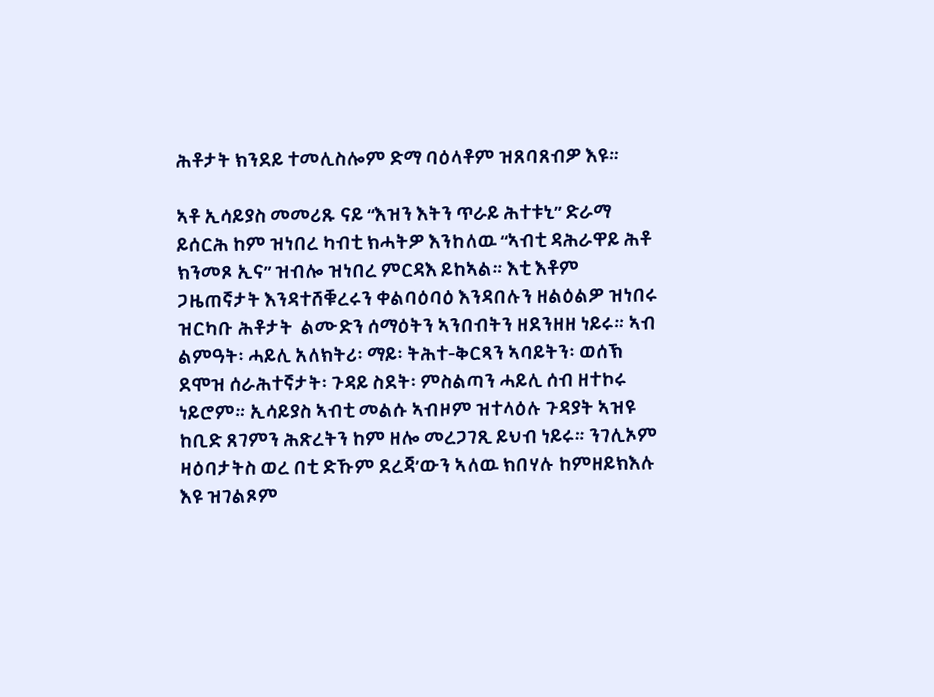ሕቶታት ክንደይ ተመሊስሎም ድማ ባዕላቶም ዝጸባጸብዎ እዩ።

ኣቶ ኢሳይያስ መመሪጹ ናይ “እዝን እትን ጥራይ ሕተቱኒ” ድራማ ይሰርሕ ከም ዝነበረ ካብቲ ክሓትዎ እንከለዉ “ኣብቲ ዳሕራዋይ ሕቶ ክንመጾ ኢና” ዝብሎ ዝነበረ ምርዳእ ይከኣል። እቲ እቶም ጋዜጠኛታት እንዳተሸቑረሩን ቀልባዕባዕ እንዳበሉን ዘልዕልዎ ዝነበሩ ዝርካቡ ሕቶታት  ልሙድን ሰማዕትን ኣንበብትን ዘደንዘዘ ነይሩ። ኣብ ልምዓት፡ ሓይሊ አለክትሪ፡ ማይ፡ ትሕተ-ቅርጻን ኣባይትን፡ ወሰኽ ደሞዝ ሰራሕተኛታት፡ ጉዳይ ስደት፡ ምስልጣን ሓይሊ ሰብ ዘተኮሩ ነይሮም። ኢሳይያስ ኣብቲ መልሱ ኣብዞም ዝተላዕሉ ጉዳያት ኣዝዩ ከቢድ ጸገምን ሕጽረትን ከም ዘሎ መረጋገጺ ይህብ ነይሩ። ንገሊኦም ዛዕባታትስ ወረ በቲ ድኹም ደረጃ’ውን ኣለዉ ክበሃሉ ከምዘይክእሉ እዩ ዝገልጾም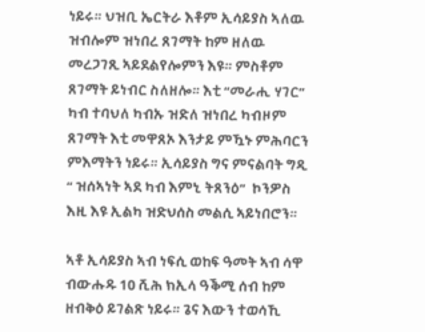ነይሩ። ህዝቢ ኤርትራ እቶም ኢሳይያስ ኣለዉ ዝብሎም ዝነበረ ጸገማት ከም ዘለዉ መረጋገጺ ኣይደልየሎምን እዩ። ምስቶም ጸገማት ይነብር ስለዘሎ። እቲ “መራሒ ሃገር” ካብ ተባህለ ካብኡ ዝድለ ዝነበረ ካብዞም ጸገማት እቲ መዋጸኦ እንታይ ምዃኑ ምሕባርን ምእማትን ነይሩ። ኢሳይያስ ግና ምናልባት ግዲ “ ዝሰኣነት ኣደ ካብ እምኒ ትጸንዕ”  ኮንዎስ እዚ እዩ ኢልካ ዝድህሰስ መልሲ ኣይነበሮን።

ኣቶ ኢሳይያስ ኣብ ነፍሲ ወከፍ ዓመት ኣብ ሳዋ ብውሑዱ 10 ሺሕ ክኢላ ዓቕሚ ሰብ ከም ዘብቅዕ ይገልጽ ነይሩ። ጌና እውን ተወሳኺ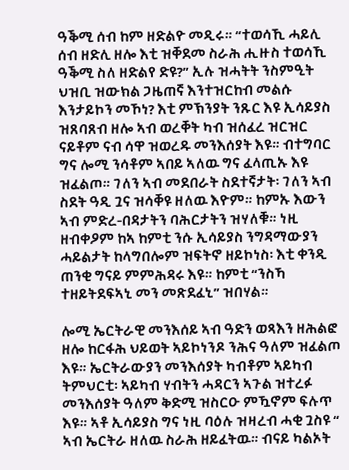ዓቕሚ ሰብ ከም ዘድልዮ መዲሩ። “ተወሳኺ ሓይሊ ሰብ ዘድሊ ዘሎ እቲ ዝቐደመ ስራሕ ሒዙስ ተወሳኺ ዓቕሚ ስለ ዘድልየ ድዩ?” ኢሉ ዝሓትት ንስምዒት ህዝቢ ዝውክል ጋዜጠኛ እንተዝርከብ መልሱ እንታይኮን መኾነ? እቲ ምኽንያት ንጹር እዩ ኢሳይያስ ዝጸባጸብ ዘሎ ኣብ ወረቐት ካብ ዝሰፈረ ዝርዝር ናይቶም ናብ ሳዋ ዝወረዱ መንእሰያት እዩ። ብተግባር ግና ሎሚ ንሳቶም ኣበይ ኣለዉ ግና ፈላጢኡ እዩ ዝፈልጦ። ገለን ኣብ መደበራት ስደተኛታት፡ ገለን ኣብ ስደት ዓዲ ጓና ዝሳቐዩ ዘለዉ እዮም። ከምኡ እውን ኣብ ምድረ-በዳታትን ባሕርታትን ዝሃለቑ። ነዚ ዘብቀዖም ከኣ ከምቲ ንሱ ኢሳይያስ ንግዳማውያን ሓይልታት ከላግበሎም ዝፍትኖ ዘይኮነስ፡ እቲ ቀንዲ ጠንቂ ግናይ ምምሕዳሩ እዩ። ከምቲ “ንስኻ ተዘይትደፍኣኒ መን መጽደፈኒ” ዝበሃል።

ሎሚ ኤርትራዊ መንእሰይ ኣብ ዓድን ወጻእን ዘሕልፎ ዘሎ ከርፋሕ ህይወት ኣይኮነንዶ ንሕና ዓለም ዝፈልጦ እዩ። ኤርትራውያን መንእሰያት ካብቶም ኣይካብ ትምህርቲ፡ ኣይካብ ሃብትን ሓዳርን ኣጉል ዝተረፉ መንእሰያት ዓለም ቅድሚ ዝስርዑ ምዃኖም ፍሉጥ እዩ። ኣቶ ኢሳይያስ ግና ነዚ ባዕሉ ዝዛረብ ሓቂ ጓስዩ “ ኣብ ኤርትራ ዘለዉ ስራሕ ዘይፈትዉ። ብናይ ካልኦት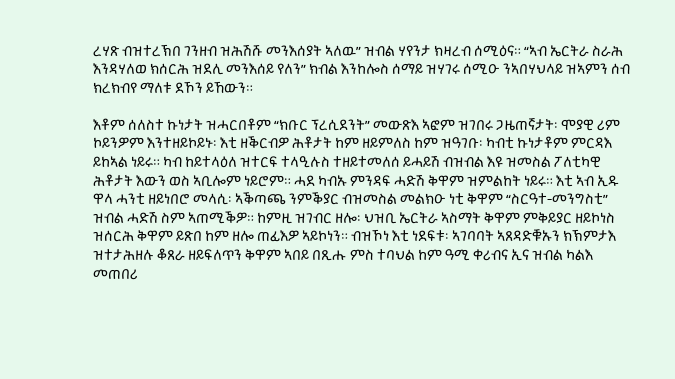ረሃጽ ብዝተረኽበ ገንዘብ ዝሕሽሹ መንእሰያት ኣለዉ” ዝብል ሃየንታ ክዛረብ ሰሚዕና። “ኣብ ኤርትራ ስራሕ እንዳሃለወ ክሰርሕ ዝደሊ መንእሰይ የለን” ክብል እንከሎስ ሰማይ ዝሃገሩ ሰሚዑ ንኣበሃህላይ ዝኣምን ሰብ ክረክብየ ማለቱ ደኾን ይኸውን።

እቶም ሰለስተ ኩነታት ዝሓርበቶም “ክቡር ፕረሲደንት” መውጽእ ኣፎም ዝገበሩ ጋዜጠኛታት፡ ሞያዊ ሪም ኮይንዎም እንተዘይኮይኑ፡ እቲ ዘቕርብዎ ሕቶታት ከም ዘይምለስ ከም ዝዓገቡ፡ ካብቲ ኩነታቶም ምርዳእ ይከኣል ነይሩ። ካብ ከይተላዕለ ዝተርፍ ተላዒሉስ ተዘይተመለሰ ይሓይሽ ብዝብል እዩ ዝመስል ፖለቲካዊ ሕቶታት እውን ወስ ኣቢሎም ነይሮም። ሓደ ካብኡ ምንዳፍ ሓድሽ ቅዋም ዝምልከት ነይሩ። እቲ ኣብ ኢዱ ዋላ ሓንቲ ዘይነበሮ መላሲ፡ ኣቕጣጫ ንምቕያር ብዝመስል መልክዑ ነቲ ቅዋም “ስርዓተ-መንግስቲ” ዝብል ሓድሽ ስም ኣጠሚቕዎ። ከምዚ ዝገብር ዘሎ፡ ህዝቢ ኤርትራ ኣስማት ቅዋም ምቅይያር ዘይኮነስ ዝሰርሕ ቅዋም ይጽበ ከም ዘሎ ጠፊእዎ ኣይኮነን። ብዝኾነ እቲ ነደፍቱ፡ ኣገባባት ኣጸዳድቑኡን ክኽምታእ ዝተታሕዘሉ ቆጸራ ዘይፍለጥን ቅዋም ኣበይ በጺሑ ምስ ተባህል ከም ዓሚ ቀሪብና ኢና ዝብል ካልእ መጠበሪ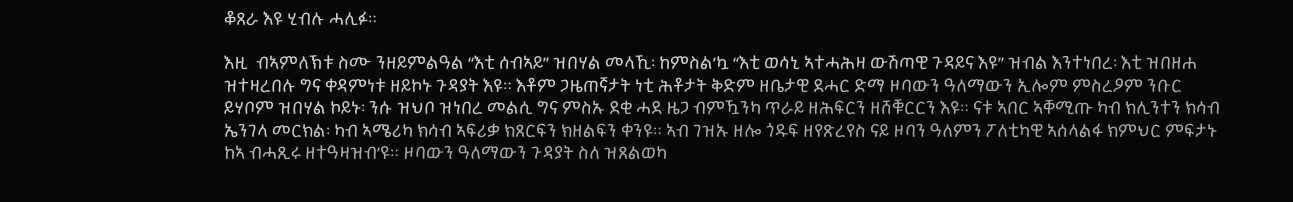ቆጸራ እዩ ሂብሉ ሓሊፉ።

እዚ  ብኣምለኽቱ ስሙ ንዘይምልዓል “እቲ ሰብኣይ” ዝበሃል መላኺ፡ ከምስል’ኳ “እቲ ወሳኒ ኣተሓሕዛ ውሽጣዊ ጉዳይና እዩ” ዝብል እንተነበረ፡ እቲ ዝበዘሐ ዝተዛረበሉ ግና ቀዳምነቱ ዘይኮኑ ጉዳያት እዩ። እቶም ጋዜጠኛታት ነቲ ሕቶታት ቅድም ዘቤታዊ ደሓር ድማ ዞባውን ዓለማውን ኢሎም ምስረዖም ንቡር ይሃቦም ዝበሃል ኮይኑ፡ ንሱ ዝህቦ ዝነበረ መልሲ ግና ምስኡ ደቂ ሓደ ዜጋ ብምዃንካ ጥራይ ዘሕፍርን ዘሸቑርርን እዩ። ናቱ ኣበር ኣቐሚጡ ካብ ክሊንተን ክሳብ ኤንገላ መርክል፡ ካብ ኣሜሪካ ክሳብ ኣፍሪቃ ክጸርፍን ክዘልፍን ቀንዩ። ኣብ ገዝኡ ዘሎ ጎዱፍ ዘየጽረየስ ናይ ዞባን ዓለምን ፖለቲካዊ ኣሰላልፋ ክምህር ምፍታኑ ከኣ ብሓጺሩ ዘተዓዛዝብ’ዩ። ዞባውን ዓለማውን ጉዳያት ስለ ዝጸልወካ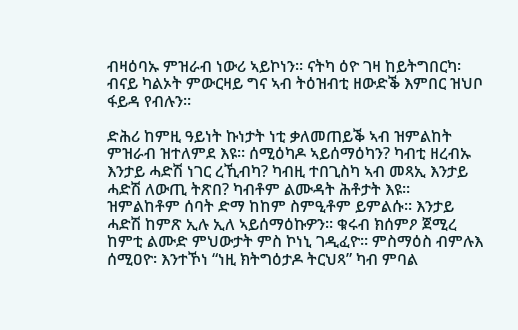ብዛዕባኡ ምዝራብ ነውሪ ኣይኮነን። ናትካ ዕዮ ገዛ ከይትግበርካ፡ ብናይ ካልኦት ምውርዛይ ግና ኣብ ትዕዝብቲ ዘውድቕ እምበር ዝህቦ ፋይዳ የብሉን።

ድሕሪ ከምዚ ዓይነት ኩነታት ነቲ ቃለመጠይቕ ኣብ ዝምልከት ምዝራብ ዝተለምደ እዩ። ሰሚዕካዶ ኣይሰማዕካን? ካብቲ ዘረብኡ እንታይ ሓድሽ ነገር ረኺብካ? ካብዚ ተበጊስካ ኣብ መጻኢ እንታይ ሓድሽ ለውጢ ትጽበ? ካብቶም ልሙዳት ሕቶታት እዩ። ዝምልከቶም ሰባት ድማ ከከም ስምዒቶም ይምልሱ። እንታይ ሓድሽ ከምጽ ኢሉ ኢለ ኣይሰማዕኩዎን። ቁሩብ ክሰምዖ ጀሚረ ከምቲ ልሙድ ምህውታት ምስ ኮነኒ ገዲፈዮ። ምስማዕስ ብምሉእ ሰሚዐዮ፡ እንተኾነ “ነዚ ክትግዕታዶ ትርህጻ” ካብ ምባል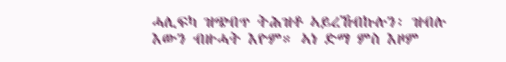ሓሊፍካ ዝጭበጥ ትሕዝቶ ኣይረኸብኩሉን፡ ዝብሉ እውን ብዙሓት እዮም። ኣነ ድማ ምስ እዞም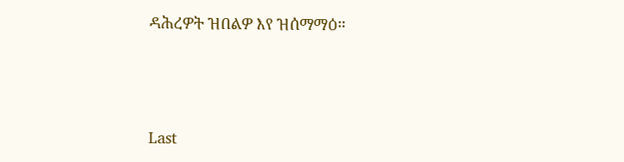ዳሕረዎት ዝበልዎ እየ ዝሰማማዕ።



Last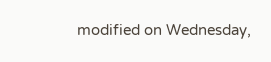modified on Wednesday,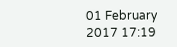01 February 2017 17:19